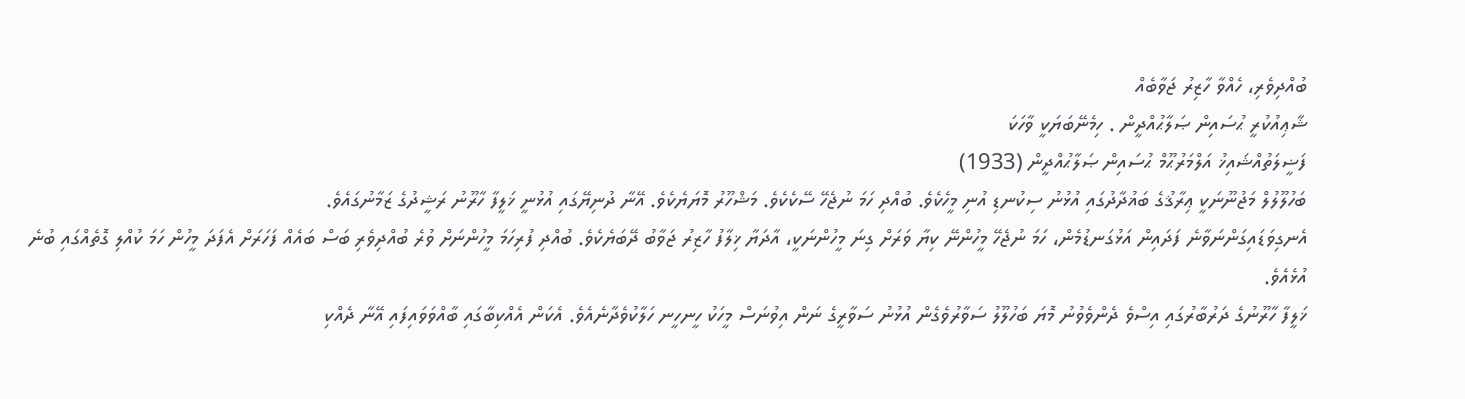ބުއްދިވެރި، ހެއްވާ ހާޒިރު ޖަވާބެއް
ޝާޢިއުކުރީ ޙުސައިން ޞަލާޙުއްދީން . ހިމެނޭބަޔަކީ ވާހަކަ
ފަޟީލަތުއްޝައިޚު އަލްމަރުޙޫމް ޙުސައިން ޞަލާޙުއްދީން (1933)
ބަހުލޫލުލް މަޖުނޫނަކީ ޢިރާޤުގެ ބަޣުދާދުގައި އުޅުނު ސިކުނޑި އުނި މީހެކެވެ. ބުއްދި ހަމަ ނުޖެހޭ ސޭކެކެވެ. މަޝްހޫރު މޮޔަޔެކެވެ. އޭނާ ދުނިޔޭގައި އުޅުނީ ޚަލީފާ ހާރޫނު ރަޝީދުގެ ޒަމާނުގައެވެ.
އެނގިވަޑައިގަންނަވާނެ ފަދައިން އަޅުގަނޑުމެން، ހަމަ ނުޖެހޭ މީހުންނޭ ކިޔާ ވަރަށް ގިނަ މީހުންނަކީ، އާދަޔާ ޚިލާފު ހާޒިރު ޖަވާބު ދޭބަޔެކެވެ. ބުއްދި ފުރިހަމަ މީހުންނަށް ވުރެ ބުއްދިވެރި ބަސް ބައެއް ފަހަރަށް އެފަދަ މީހުން ހަމަ ކުއްލި ގޮތެއްގައި ބުނެ އުޅެއެވެ.
ޚަލީފާ ހާރޫނުގެ ދަރުބާރުގައި އިސްވެ ދެންވެވުނު މޮޔަ ބަހުލޫލު ސަވާރުވެގެން އުޅުނު ސަވާރީގެ ނަން އިވުނަސް މީހަކު ހީނހީނ ހަލާކުވެދާނެއެވެ. އެކަން އެއްކިބާގައި ބާއްވަވައިފައި އޭނާ ދެއްކި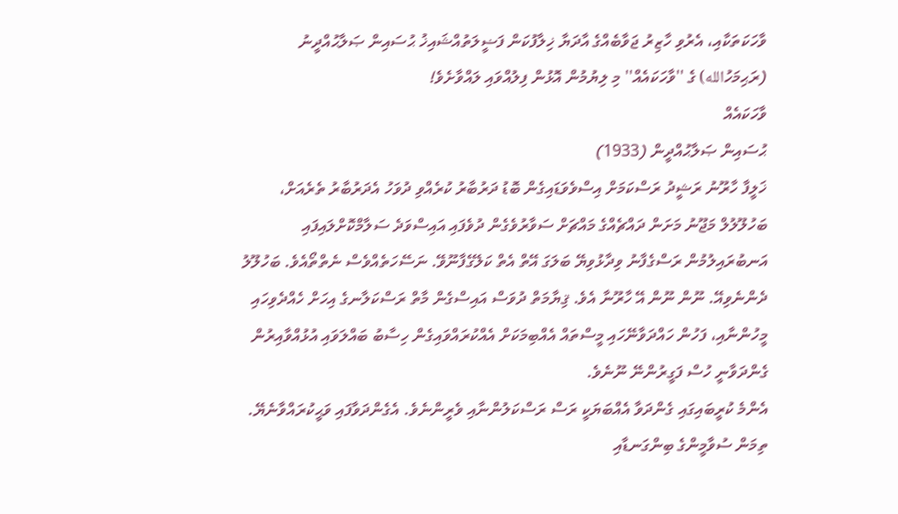ވާހަކަތަކާއި، އެރުވި ހާޒިރު ޖަވާބެއްގެ އާދަޔާ ޚިލާފުކަން ފަޟީލަތުއްޝައިޚު ޙުސައިން ޞަލާޙުއްދީނު (ރަޙިމަހުالله) ގެ ''ވާހަކައެއް'' މި ލިޔުމުން އޮޅުން ފިލުއްވައި ލައްވާށެވެ!
ވާހަކައެއް
ޙުސައިން ޞަލާޙުއްދީން (1933)
ޚަލީފާ ހާރޫނު ރަޝީދު ރަސްކަމަށް އިސްވެވަޑައިގެން ބޮޑު ދަރުބާރު ކުރެއްވި ދުވަހު އެދަރުބާރު ތެރެއަށް، ބަހުލޫލުލް މަޖޫނު މަށަން ދައްޗެއްގެ މައްޗަށް ސަވާރުވެގެން ދުވެފައި އައިސްވަދެ ސަލާމްކޮށްލައިފައި އަނބުރައިލުމުން ރަސްގެފާނު ވިދާޅުވިޔޭ ބަލަގަ އޭތް އެތް ކަލޭގެފާނޫވޭ. ނަސޭހަތެއްވެސް ނެތްތޯއެވެ. ބަހުލޫލު ދެންނެވިއޭ. ނޫން ނޫން އޭ ހާރޫނާ އެވެ. ޤިޔާމަތް ދުވަސް އައިސްގެން މާތް ރަސްކަލާނގެ އިހަށް ހެއްދެވިހައި މީހުންނާއި، ފަހުން ހައްދަވާނޭހައި މީސްތައް އެއްބިމަކަށް އެއްކުރައްވައިގެން ހިސާބު ބައްލަވައި އުޅުއްވާއިރުން ގެންދަވާނީ ހުސް ފަގީރުންނޭ ނޫނެވެ.
އެންމެ ކުރީބައިގައި ގެންދަވާ އެއްބަޔަކީ ރަސް ރަސްކަލުންނާއި ވެރީންނެވެ. އެގެންދަވާފައި ވަޙީކުރައްވާނެޔޭ. ތިމަން ސުވާމީންގެ ބިންގަނޑާއި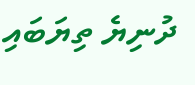ދުނިޔެ ތިޔަބައި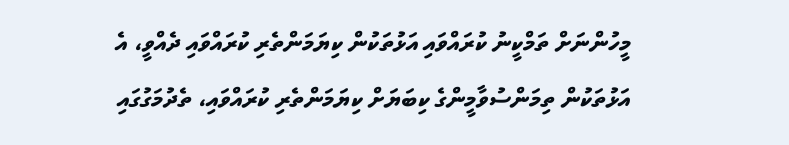މީހުންނަށް ތަމްކީނު ކުރައްވައި އަޅުތަކުން ކިޔަމަންތެރި ކުރައްވައި ދެއްވީ، އެ އަޅުތަކުން ތިމަންސުވާމީންގެ ކިބަޔަށް ކިޔަމަންތެރި ކުރައްވައި، ތެދުމަގުގައި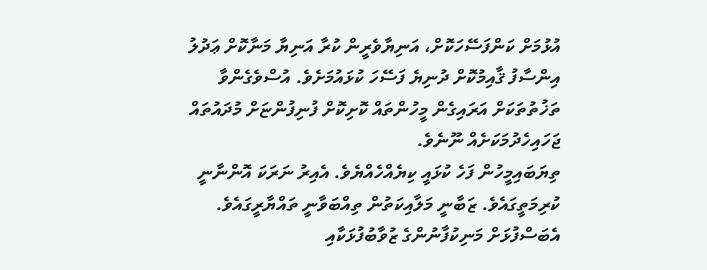އުޅުމަށް ކަންފަސޭހަކޮށް، އަނިޔާވެރީން ކުރާ އަނިޔާ މަނާކޮށް ޢަދުލު އިންސާފު ޤާއިމުކޮށް ދުނިޔެ ފަސޭހަ ކުޅައުމަށެވެ. އުސްވެގެންވާ ތަޚުތުތަކަށް އަރައިގެން މީހުންތައް ކޮށިކޮށް ފުނިފުންޏަށް މުދައުތައް ޖަހައިހެދުމަކަށެއް ނޫނެވެ.
ތިޔަބައިމީހުން ފަހެ ކުޅައީ ކިޔެއްހެއްޔެވެ. އެއިރު ނަރަކަ އޮންނާނީ ކުރިމަތީގައެވެ. ޒަބާނީ މަލާއިކަތުން ތިއްބަވާނީ ތައްޔާރީގައެވެ. އެބަސްފުޅަށް މަނިކުފާނުންގެ ޒުވާބުފުޅަކާއި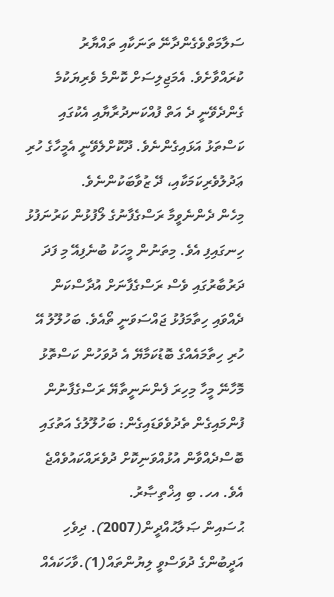ސަލާމަތްވެގެންދާނޭ ތަނަކާއި ތައްޔާރު ކުރައްވާށެވެ. އެމަޖިލިސަށް ކޮންމެ ވެރިޔަކުމެ ގެންދެވޭނީ ދެ އަތް ފުއްކަނދުރާޔާއި އެކުގައި ކަސްތަޅު އަޅައިގެންނެވެ. ދޫކޮށްލެވޭނީ އެމީހާގެ ހުރި ޢަދުލުވެރިކަމަކާއި، ދޭ ޒުވާބަކުންނެވެ.
މިހެން ދެންނެވީމާ ރަސްގެފާނުގެ ލޯފުޅުން ކަރުނަފުޅު ހިނގައިފި އެވެ. މިތަނުން މީހަކު ބުނެފިއޭ މި ފަދަ ދަރުބާރުގައި ވެސް ރަސްގެފާނަށް އުދާސްކަން ދެއްވައި ހިތާމަފުޅު ޖައްސަވަނީ ތޯއެވެ. ބަހުލޫލު އޭ ހުރި ހިތާމައެއްގެ ބޮޑުކަމާޔޭ އެ ދުވަހުން ކަސްތޮޅު މޮހާނޭ މީހާ މިހިރަ ފެންނަނީތާޔޭ ރަސްގެފާނުން ފުންމައިގެން ތެދުވެވަޑައިގެން: ބަހުލޫލުގެ އަތުގައި ބޮސްދެއްވާން އުޅުއްވަނިކޮށް ދުވެރައްކައުވެއްޖެ އެވެ. އހ. ބި އިޚްތިޞާރު.
ޙުސައިން ޞަލާޙުއްދީން(2007). ދިވެހި އަދީބުންގެ ދުވަސްވީ ލިޔުންތައް(1).ވާހަކައެއް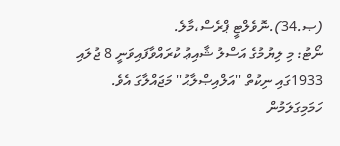(ޞ.34).ނޮވެލްޓީ ޕްރެސް،މާލެ.
ނޯޓު: މި ލިޔުމުގެ އަސްލު ޝާއިޢު ކުރައްވާފައިވަނީ 8 ޖުލައި 1933ގައި ނިކުތް ''އަލްއިޞްލާޙު'' މަޖައްލާގަ އެވެ.
ހަމަމިގަލަމުން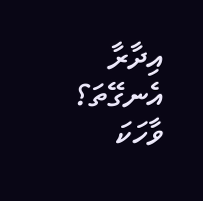އިދާރާ
އެނގޭތަ؟
ވާހަކަ